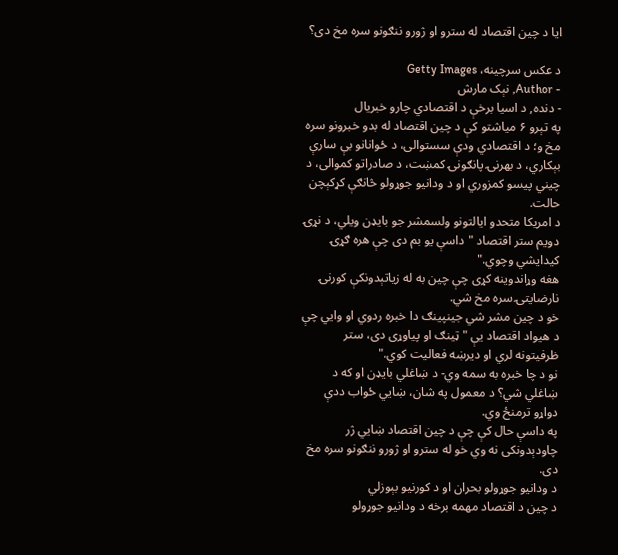ایا د چین اقتصاد له سترو او ژورو ننګونو سره مخ دی؟

د عکس سرچینه، Getty Images
- Author, نېک مارش
- دنده, د اسیا برخې د اقتصادي چارو خبریال
په تېرو ۶ میاشتو کې د چین اقتصاد له بدو خبرونو سره مخ و؛ د اقتصادي ودې سستوالی، د ځوانانو بې سارې بېکاري، د بهرنۍ پانګونۍ کمښت، د صادراتو کموالی، د چیني پیسو کمزوري او د ودانیو جوړولو څانګې کړکېچن حالت.
د امریکا متحدو ایالتونو ولسمشر جو بایډن ویلي، د نړۍ دویم ستر اقتصاد "داسې یو بم دی چې هره ګړۍ کیدایشي وچوي."
هغه وړاندوینه کړی چې چین به له زیاتېدونکې کورنۍ نارضایتۍ سره مخ شي.
خو د چین مشر شي جینپینګ دا خبره ردوي او وايي چې د هیواد اقتصاد یې " ټینګ او پیاوړی دی، ستر ظرفیتونه لري او دیرښه فعالیت کوي."
نو د چا خبره به سمه وي- د ښاغلي بایډن او که د ښاغلي شي؟ د معمول په شان، ښايي ځواب ددې دواړو ترمنځ وي.
په داسې حال کې چې د چین اقتصاد ښايي ژر چاودېدونکی نه وي خو له سترو او ژورو ننګونو سره مخ دی.
د ودانیو جوړولو بحران او د کورنیو بېوزلي
د چین د اقتصاد مهمه برخه د ودانیو جوړولو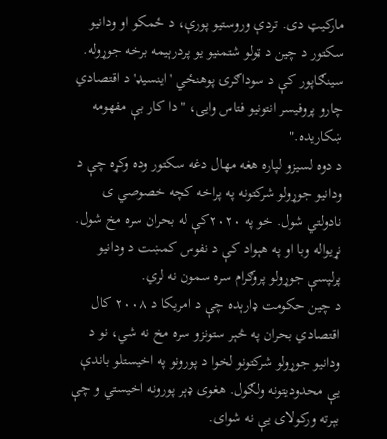مارکیټ دی. تردې وروستیو پورې، د ځمکو او ودانیو سکتور د چین د ټولو شتمنیو یو پردرېیمه برخه جوړوله.
سینګاپور کې د سوداګرۍ پوهنځي 'اینسیډ' د اقتصادي چارو پروفیسر انتونیو فتاس وایی، "دا کار بې مفهومه ښکاریده."
د دوه لسیزو لپاره هغه مهال دغه سکتور وده وکړه چې د ودانیو جوړولو شرکتونه په پراخه کچه خصوصي ی نادولتي شول. خو په ۲۰۲۰کې له بحران سره مخ شول. نړیواله وبا او په هېواد کې د نفوس کمښت د ودانیو پرلپسې جوړولو پروګرام سره سمون نه لري.
د چین حکومت ډارېده چې د امریکا د ۲۰۰۸ کال اقتصادي بحران په څېر ستونزو سره مخ نه شي، نو د ودانیو جوړولو شرکتونو لخوا د پورونو په اخیستلو باندې یې محدودیتونه ولګول. هغوی ډېر پورونه اخیستي و چې بېرته ورکولای یې نه شوای.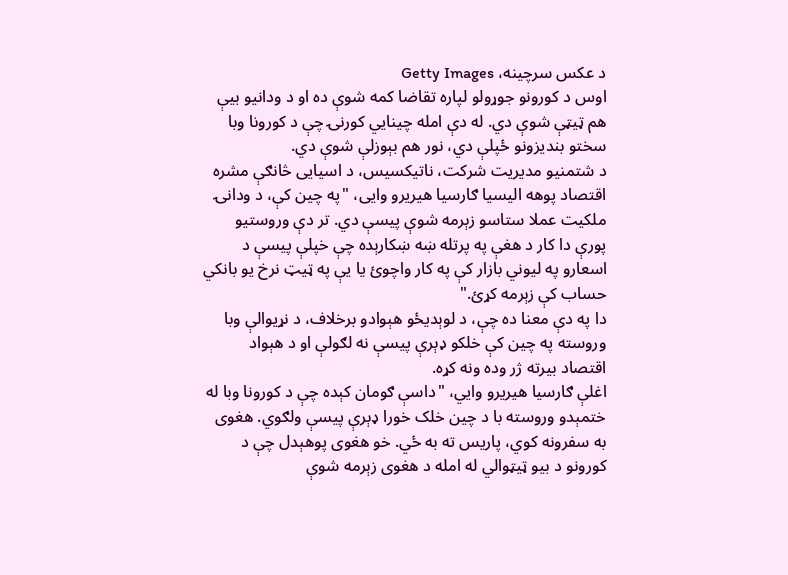د عکس سرچینه، Getty Images
اوس د کورونو جوړولو لپاره تقاضا کمه شوې ده او د ودانیو بیې هم ټیټې شوې دي. له دې امله چینايي کورنۍ چې د کورونا وبا سختو بندیزونو ځپلې دي، نور هم بېوزلې شوې دي.
د شتمنیو مدیریت شرکت، ناتیکسیس، د اسیايی څانګې مشره اقتصاد پوهه الیسیا ګارسیا هیریرو وايی، "په چین کې، د ودانۍ ملکیت عملا ستاسو زېرمه شوې پیسې دي. تر دې وروستیو پورې دا کار د هغې په پرتله ښه ښکارېده چې خپلې پیسې د اسعارو په لیوني بازار کې په کار واچوئ یا یې په ټیټ نرخ یو بانکي حساب کې زېرمه کړئ."
دا په دې معنا ده چې، د لوېدیځو هېوادو برخلاف، د نړیوالې وبا وروسته په چین کې خلکو ډېرې پیسې نه لګولې او د هېواد اقتصاد بیرته ژر وده ونه کړه.
اغلې ګارسیا هیریرو وايي، "داسې ګومان کېده چې د کورونا وبا له ختمېدو وروسته با د چین خلک خورا ډېرې پیسې ولګوي. هغوی به سفرونه کوي، پاریس ته به ځي. خو هغوی پوهېدل چې د کورونو د بیو ټیټوالي له امله د هغوی زېرمه شوې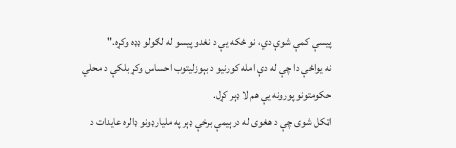پیسې کمې شوې دي، نو ځکه یې د نغدو پیسو له لګولو ډډه وکړه."
نه یواځې دا چې له دې امله کورنیو د بېوزليتوب احساس وکړ بلکې د محلي حکومتونو پورونه یې هم لا ډېر کړل.
اټکل شوی چې د هغوی له درېیمې برخې ډېر په ملیارډونو ډالره عایدات د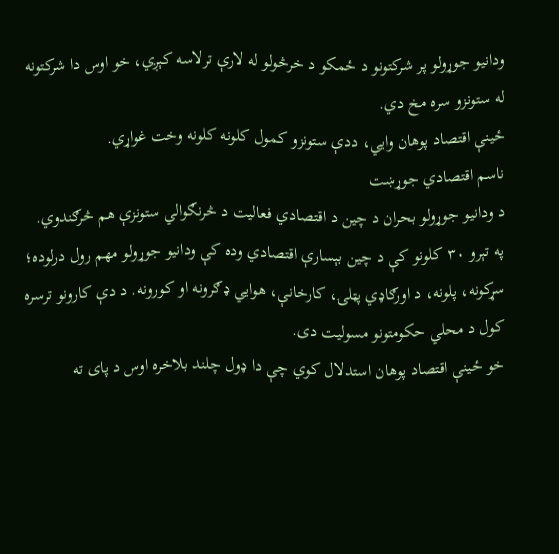ودانیو جوړولو پر شرکتونو د ځمکو د خرڅولو له لارې ترلاسه کېږي، خو اوس دا شرکتونه له ستونزو سره مخ دي.
ځینې اقتصاد پوهان وايي، ددې ستونزو کمول کلونه کلونه وخت غواړي.
ناسم اقتصادي جوړښت
د ودانیو جوړولو بحران د چین د اقتصادي فعالیت د څرنګوالي ستونزې هم څرګندوي.
په تېرو ۳۰ کلونو کې د چین بېسارې اقتصادي وده کې ودانیو جوړولو مهم رول درلوده؛ سړکونه، پلونه، د اورګاډي پټلۍ، کارخانې، هوايي ډګرونه او کورونه. د دې کارونو ترسره کول د محلي حکومتونو مسولیت دی.
خو ځینې اقتصاد پوهان استدلال کوي چې دا ډول چلند بلاخره اوس د پای ته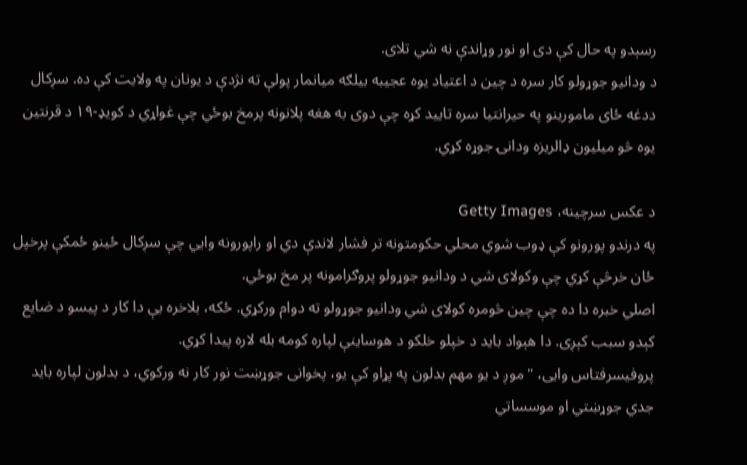رسېدو په حال کې دی او نور وړاندې نه شي تلای.
د ودانیو جوړولو کار سره د چین د اعتیاد یوه عجیبه بیلګه میانمار پولې ته نژدې د یونان په ولایت کې ده. سږکال ددغه ځای مامورینو په حیرانتیا سره تایید کړه چې دوی به هغه پلانونه پرمخ بوځي چې غواړي د کویډ-۱۹ د قرنتین یوه څو میلیون ډالریزه ودانۍ جوړه کړي.

د عکس سرچینه، Getty Images
په درندو پورونو کې ډوب شوي محلي حکومتونه تر فشار لاندې دي او راپورونه وايي چې سږکال ځینو ځمکې پرخپل ځان خرڅې کړي چې وکولای شي د ودانیو جوړولو پروګرامونه پر مخ بوځي.
اصلي خبره دا ده چې چين څومره کولای شي ودانیو جوړولو ته دوام ورکړي. ځکه، بلاخره یې دا کار د پیسو د ضایع کېدو سبب کېږی. دا هېواد باید د خپلو خلکو د هوساینې لپاره کومه بله لاره پیدا کړي.
پروفیسرفتاس وایی، "موږ د یو مهم بدلون په پړاو کې یو، پخوانی جوړښت نور کار نه ورکوي، د بدلون لپاره باید جدي جوړښتي او موسساتي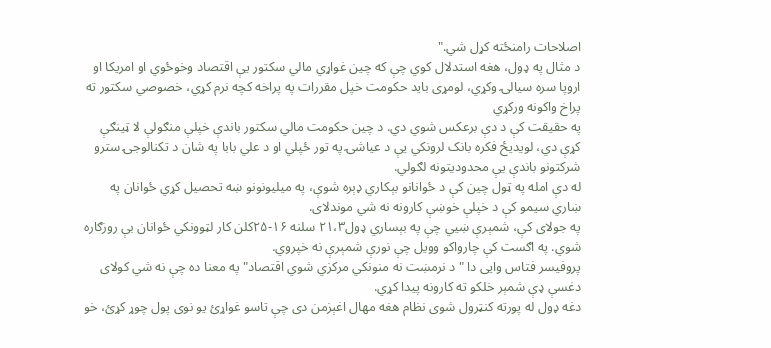اصلاحات رامنځته کړل شي."
د مثال په ډول، هغه استدلال کوي چې که چین غواړي مالي سکتور یې اقتصاد وخوځوي او امریکا او اروپا سره سیالۍ وکړي، لومړی باید حکومت خپل مقررات په پراخه کچه نرم کړي، خصوصي سکتور ته پراخ واکونه ورکړي
په حقیقت کې د دې برعکس شوي دي. د چین حکومت مالي سکتور باندې خپلې منګولې لا ټینګې کړې دي، لویدیځ فکره بانک لرونکي یې د عیاشۍ په تور ځپلي او د علي بابا په شان د تکنالوجۍ سترو شرکتونو باندې یې محدودیتونه لګولي.
له دې امله په ټول چین کې د ځوانانو بېکاري ډېره شوې، په میلیونونو ښه تحصیل کړي ځوانان په ښاري سیمو کې د خپلې خوښې کارونه نه شي موندلای.
په جولای کې، شمېرې ښيي چې په بېساري ډول۲۱،۳ سلنه ۱۶-۲۵کلن کار لټوونکي ځوانان بې روزګاره شوي. په اګست کې چارواکو وویل چې نورې شمېرې نه خپروي.
پروفیسر فتاس وايی دا "د نرمښت نه منونکي مرکزي شوي اقتصاد" په معنا ده چې نه شي کولای دغسې ډې شمېر خلکو ته کارونه پیدا کړي.
دغه ډول له پورته کنټرول شوی نظام هغه مهال اغېزمن دی چې تاسو غواړئ یو نوی پول چوړ کړئ، خو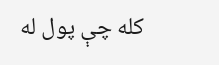کله چې پول له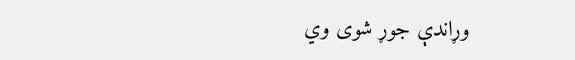وړاندې جوړ شوی وي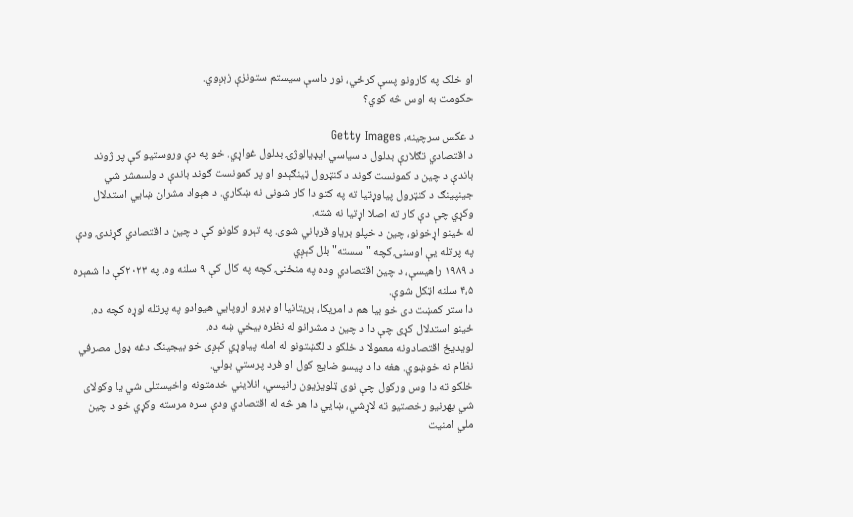او خلک په کارونو پسې کرځي، نور داسې سیستم ستونزې زېږوي.
حکومت به اوس څه کوي؟

د عکس سرچینه، Getty Images
د اقتصادي تګلارې بدلول د سیاسي ایډیالوژۍ بدلول غواړي. خو په دې وروستیو کې پر ژوند باندې د چین د کمونست ګوند د کنټرول ټینګېدو او پر کمونست ګوند باندې د ولسمشر شي جینپینګ د کنټرول پیاوړتیا ته په کتو دا کار شونی نه ښکاري. د هېواد مشران ښايي استدلال وکړي چې دې کار ته اصلا اړتیا نه شته.
له ځینو اړخونو، چین د خپلو بریاو قرباني شوی. په تېرو کلونو کې د چین د اقتصادي ګړندۍ ودې په پرتله یې اوسنۍ کچه " سسته" بلل کېږي
د ۱۹۸۹ راهیسې، د چین اقتصادي وده په منځنۍ کچه په کال کې ۹ سلنه وه. په ۲۰۲۳کې دا شمېره ۴،۵ سلنه اټکل شوې.
دا ستر کمښت دی خو بیا هم د امریکا، بریتانیا او ډیرو اروپايي هیوادو په پرتله لوړه کچه ده. ځینو استدلال کړی چې دا د چین د مشرانو له نظره بیخي ښه ده.
لویدیځ اقتصادونه معمولا د خلکو د لګښتونو له امله پیاوړي کېږی خو بیجینګ دغه ډول مصرفي نظام نه خوښوي. هغه دا د پیسو ضایع کول او فرد پرستي بولي.
خلکو ته دا وس ورکول چې نوی ټلویزیون رانیسي، انلایني خدمتونه واخیستلی شي یا وکولای شي بهرنیو رخصتیو ته لاړشي، ښايي دا هر څه له اقتصادي ودې سره مرسته وکړي خو د چین ملي امنیت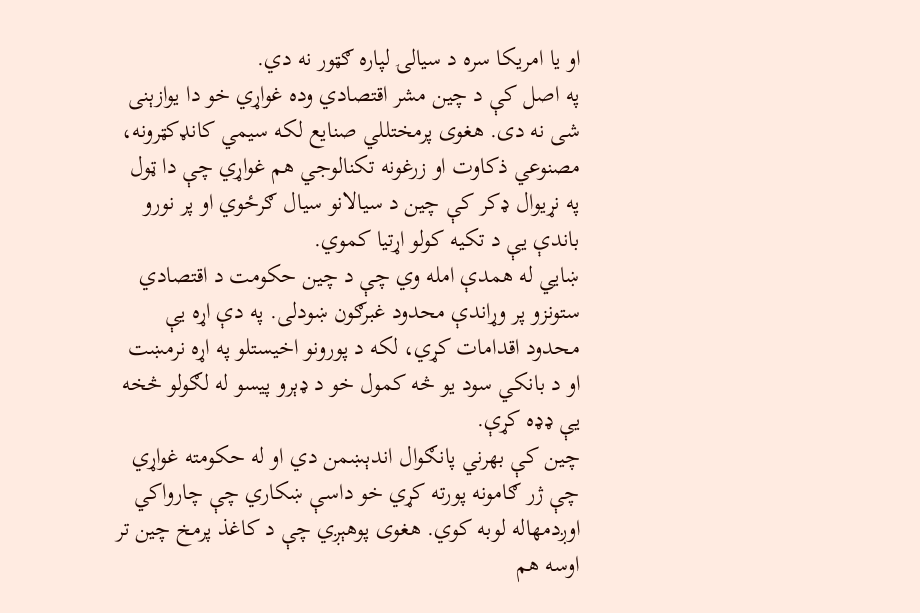او یا امریکا سره د سیالۍ لپاره ګټور نه دي.
په اصل کې د چین مشر اقتصادي وده غواړي خو دا یوازېنی شی نه دی. هغوی پرمختللي صنایع لکه سیمي کانډکټرونه، مصنوعي ذکاوت او زرغونه تکنالوجي هم غواړي چې دا ټول په نړیوال ډکر کې چین د سیالانو سیال ګرځوي او پر نورو باندې یې د تکیه کولو اړتیا کموي.
ښايي له همدې امله وي چې د چین حکومت د اقتصادي ستونزو پر وړاندې محدود غبرګون ښودلی. په دې اړه یې محدود اقدامات کړي، لکه د پورونو اخیستلو په اړه نرمښت او د بانکي سود یو څه کمول خو د ډېرو پیسو له لګولو څخه یې ډډه کړې.
چین کې بهرني پانګوال اندېښمن دي او له حکومته غواړي چې ژر ګامونه پورته کړي خو داسې ښکاري چې چارواکي اوږدمهاله لوبه کوي. هغوی پوهېږي چې د کاغذ پرمخ چین تر اوسه هم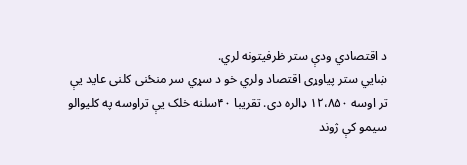د اقتصادي ودې ستر ظرفیتونه لري.
ښايي ستر پیاوړی اقتصاد ولري خو د سړي سر منځنی کلنی عاید یې تر اوسه ۱۲،۸۵۰ ډالره دی. تقریبا ۴۰سلنه خلک یې تراوسه په کلیوالو سیمو کې ژوند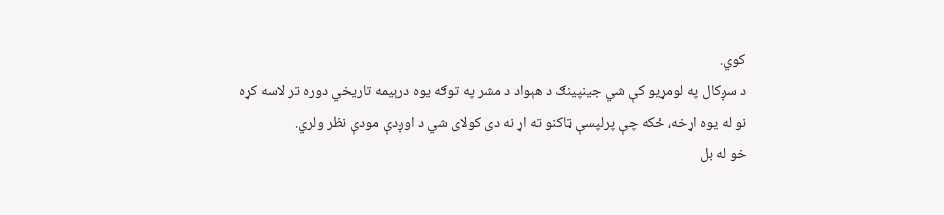کوي.
د سږکال په لومړیو کې شي جینپینګ د هېواد د مشر په توګه یوه درېیمه تاریخي دوره تر لاسه کړه
نو له یوه اړخه، ځکه چې پرلپسې ټاکنو ته اړ نه دی کولای شي د اوږدې مودې نظر ولري.
خو له بل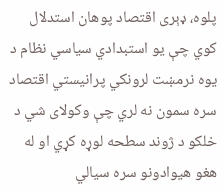پلوه، ډېری اقتصاد پوهان استدلال کوي چې یو استبدادي سیاسي نظام د یوه نرمښت لرونکي پرانیستي اقتصاد سره سمون نه لري چې وکولای شي د خلکو د ژوند سطحه لوړه کړي او له هغو هیوادونو سره سیالي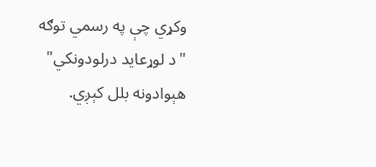وکړي چې په رسمي توګه "د لوړعاید درلودونکي" هېوادونه بلل کېږي.